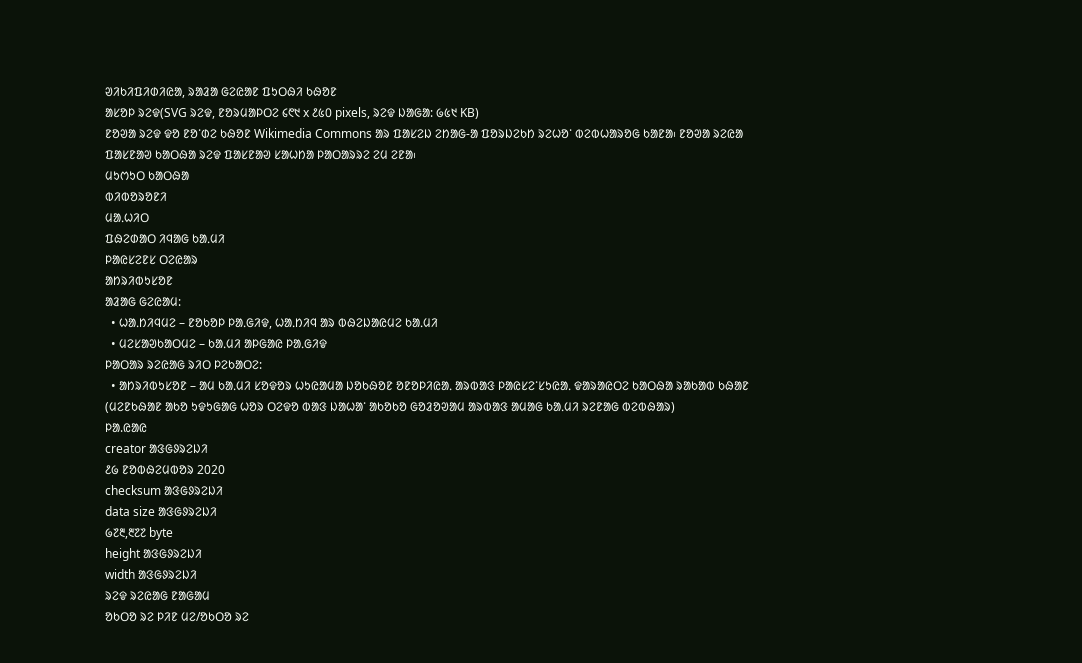ᱣᱤᱠᱤᱯᱤᱰᱤᱭᱟ, ᱨᱟᱲᱟ ᱜᱮᱭᱟᱱ ᱯᱩᱛᱷᱤ ᱠᱷᱚᱱ
ᱟᱥᱚᱞ ᱨᱮᱫ(SVG ᱨᱮᱫ, ᱱᱚᱨᱢᱟᱞᱛᱮ ᱔᱖᱑ x ᱒᱕᱐ pixels, ᱨᱮᱫ ᱡᱟᱜᱟ: ᱙᱕᱑ KB)
ᱱᱚᱣᱟ ᱨᱮᱫ ᱫᱚ ᱱᱚᱸᱰᱮ ᱠᱷᱚᱱ Wikimedia Commons ᱟᱨ ᱯᱟᱥᱮᱡ ᱮᱴᱟᱜ-ᱟ ᱯᱚᱨᱡᱮᱠᱴ ᱨᱮᱦᱚᱸ ᱵᱮᱵᱦᱟᱨᱚᱜ ᱠᱟᱱᱟ᱾ ᱱᱚᱣᱟ ᱨᱮᱭᱟ ᱯᱟᱥᱱᱟᱣ ᱠᱟᱛᱷᱟ ᱨᱮᱫ ᱯᱟᱥᱱᱟᱣ ᱥᱟᱦᱴᱟ ᱞᱟᱛᱟᱨᱨᱮ ᱮᱢ ᱮᱱᱟ᱾
ᱢᱩᱬᱩᱛ ᱠᱟᱛᱷᱟ
ᱵᱤᱵᱚᱨᱚᱱᱤ
ᱢᱟᱹᱦᱤᱛ
ᱯᱷᱮᱰᱟᱛ ᱤᱧᱟᱜ ᱠᱟᱹᱢᱤ
ᱞᱟᱭᱥᱮᱱᱥ ᱛᱮᱭᱟᱨ
ᱟᱴᱨᱤᱵᱩᱥᱚᱱ
ᱟᱲᱟᱜ ᱜᱮᱭᱟᱢ:
  • ᱦᱟᱹᱴᱤᱧᱢᱮ – ᱱᱚᱠᱚᱞ ᱞᱟᱹᱜᱤᱫ, ᱦᱟᱹᱴᱤᱧ ᱟᱨ ᱵᱷᱮᱡᱟᱭᱢᱮ ᱠᱟᱹᱢᱤ
  • ᱢᱮᱥᱟᱣᱠᱟᱛᱢᱮ – ᱠᱟᱹᱢᱤ ᱟᱞᱜᱟᱭ ᱞᱟᱹᱜᱤᱫ
ᱞᱟᱛᱟᱨ ᱨᱮᱭᱟᱜ ᱨᱤᱛ ᱞᱮᱠᱟᱛᱮ:
  • ᱟᱴᱨᱤᱵᱩᱥᱚᱱ – ᱟᱢ ᱠᱟᱹᱢᱤ ᱥᱚᱫᱚᱨ ᱦᱩᱭᱟᱢᱟ ᱡᱚᱠᱷᱚᱱ ᱚᱱᱚᱞᱤᱭᱟᱹ ᱟᱨᱵᱟᱝ ᱞᱟᱭᱥᱮᱸᱥᱩᱭᱟᱹ ᱫᱟᱨᱟᱭᱛᱮ ᱠᱟᱛᱷᱟ ᱨᱟᱠᱟᱵ ᱠᱷᱟᱱ (ᱢᱮᱱᱠᱷᱟᱱ ᱟᱠᱚ ᱩᱫᱩᱜᱟᱜ ᱦᱚᱨ ᱛᱮᱫᱚ ᱵᱟᱝ ᱡᱟᱦᱟᱸ ᱟᱠᱚᱠᱚ ᱜᱚᱲᱚᱣᱟᱢ ᱟᱨᱵᱟᱝ ᱟᱢᱟᱜ ᱠᱟᱹᱢᱤ ᱨᱮᱱᱟᱜ ᱵᱮᱵᱷᱟᱨ)
ᱞᱟ.ᱭᱟᱭ
creator ᱟᱝᱜᱽᱨᱮᱡᱤ
᱒᱙ ᱱᱚᱵᱷᱮᱢᱵᱚᱨ 2020
checksum ᱟᱝᱜᱽᱨᱮᱡᱤ
data size ᱟᱝᱜᱽᱨᱮᱡᱤ
᱙᱗᱓,᱓᱗᱗ byte
height ᱟᱝᱜᱽᱨᱮᱡᱤ
width ᱟᱝᱜᱽᱨᱮᱡᱤ
ᱨᱮᱫ ᱨᱮᱭᱟᱜ ᱱᱟᱜᱟᱢ
ᱚᱠᱛᱚ ᱨᱮ ᱞᱤᱱ ᱢᱮ/ᱚᱠᱛᱚ ᱨᱮ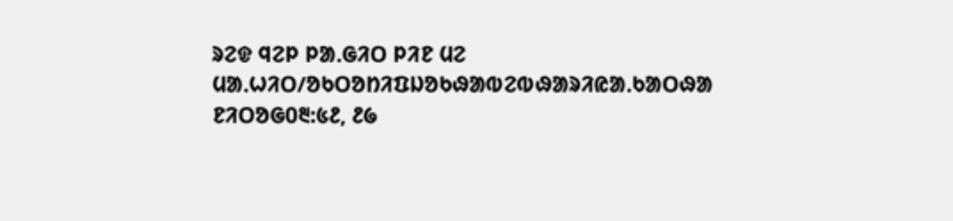ᱨᱮᱫ ᱧᱮᱞ ᱞᱟᱹᱜᱤᱛ ᱞᱤᱱ ᱢᱮ
ᱢᱟᱹᱦᱤᱛ/ᱚᱠᱛᱚᱴᱤᱯᱡᱚᱠᱷᱟᱵᱮᱵᱷᱟᱨᱤᱭᱟᱹᱠᱟᱛᱷᱟ
ᱱᱤᱛᱚᱜ᱐᱓:᱕᱒, ᱒᱙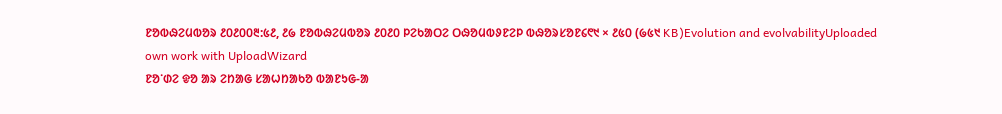ᱱᱚᱵᱷᱮᱢᱵᱚᱨ ᱒᱐᱒᱐᱐᱓:᱕᱒, ᱒᱙ ᱱᱚᱵᱷᱮᱢᱵᱚᱨ ᱒᱐᱒᱐ ᱞᱮᱠᱟᱛᱮ ᱛᱷᱚᱢᱵᱽᱱᱮᱞ ᱵᱷᱚᱨᱥᱚᱱ᱔᱖᱑ × ᱒᱕᱐ (᱙᱕᱑ KB)Evolution and evolvabilityUploaded own work with UploadWizard
ᱱᱚᱸᱰᱮ ᱫᱚ ᱟᱨ ᱮᱴᱟᱜ ᱥᱟᱦᱴᱟᱠᱚ ᱵᱟᱱᱩᱜ-ᱟ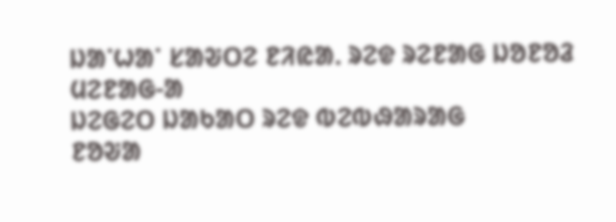ᱡᱟᱸᱦᱟᱸ ᱥᱟᱶᱛᱮ ᱱᱤᱭᱟᱹ ᱨᱮᱫ ᱨᱮᱱᱟᱜ ᱡᱚᱱᱚᱲ ᱢᱮᱱᱟᱜ-ᱟ
ᱡᱮᱜᱮᱛ ᱡᱟᱠᱟᱛ ᱨᱮᱫ ᱵᱮᱵᱷᱟᱨᱟᱜ
ᱱᱚᱶᱟ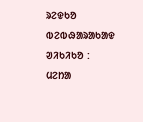ᱨᱮᱫᱠᱚ ᱵᱮᱵᱷᱟᱨᱟᱠᱟᱫ ᱣᱤᱠᱤᱠᱚ :
ᱢᱮᱴᱟ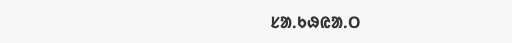ᱥᱟᱹᱠᱷᱭᱟᱹᱛ